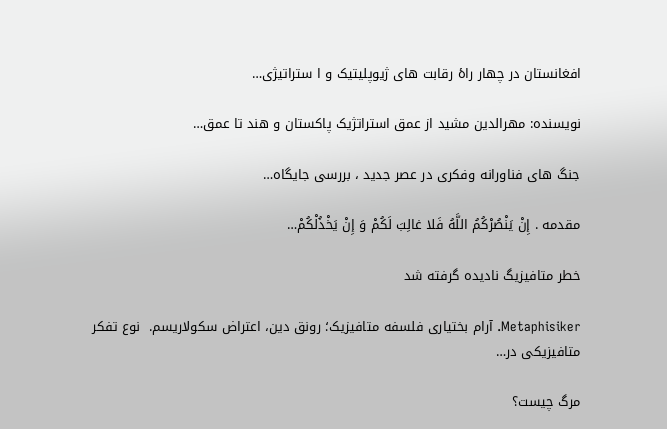افغانستان در چهار راۀ رقابت های ژیوپلیتیک و ا ستراتیژی…

نویسنده: مهرالدین مشید از عمق استراتژیک پاکستان و هند تا عمق…

جنگ های فناورانه وفکری در عصر جدید ، بررسی جایگاه…

مقدمه . إِنْ يَنْصُرْكُمُ اللَّهُ فَلا غالِبَ لَكُمْ وَ إِنْ يَخْذُلْكُمْ…

خطر متافیزیگ نادیده گرفته شد

Metaphisiker. آرام بختیاری فلسفه متافیزیک؛ رونق دین، اعتراض سکولاریسم.  نوع تفکر متافیزیکی در…

مرگ چیست؟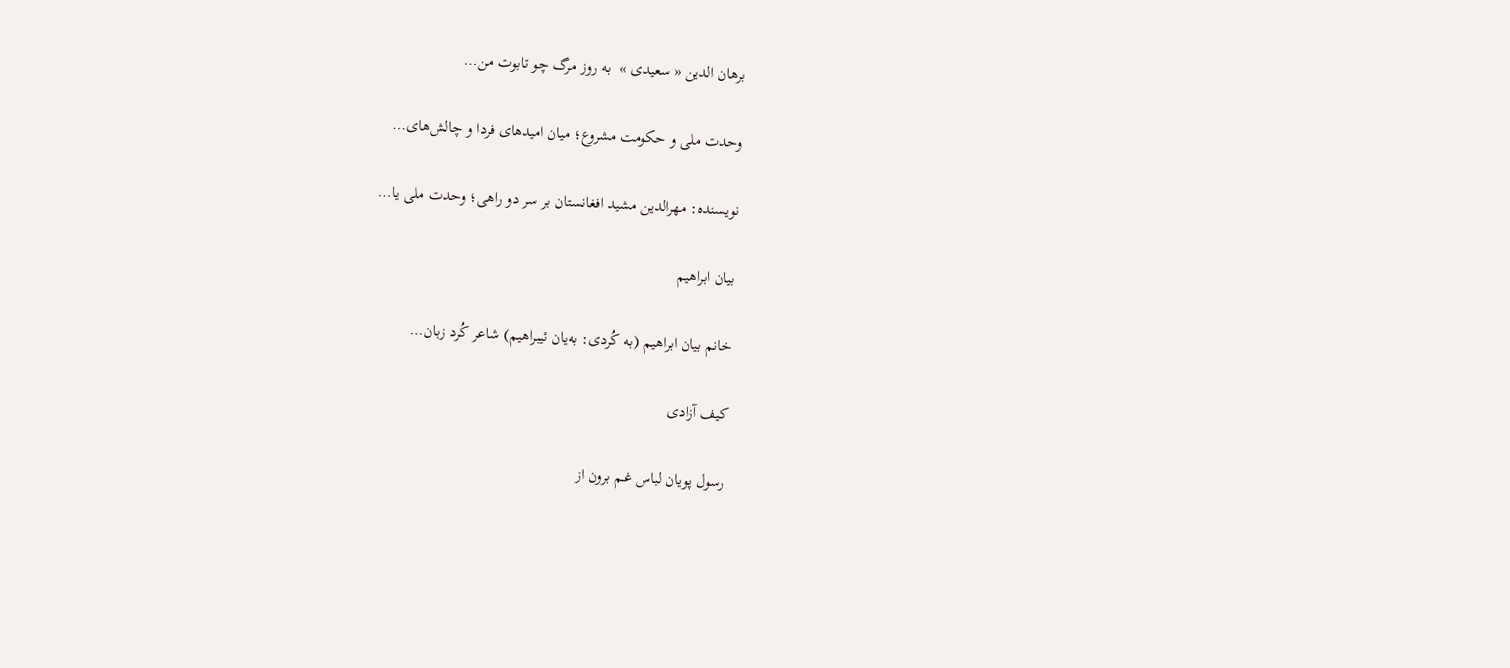برهان الدین « سعیدی »  به روز مرگ چو تابوت من…

وحدت ملی و حکومت مشروع؛ میان امیدهای فردا و چالش‌های…

نویسنده: مهرالدین مشید افغانستان بر سر دو راهی؛ وحدت ملی یا…

بیان ابراهیم

خانم بیان ابراهیم (به کُردی: بەیان ئیبراهیم) شاعر کُرد زبان…

کیف آزادی

رسول پویان لباس غـم برون از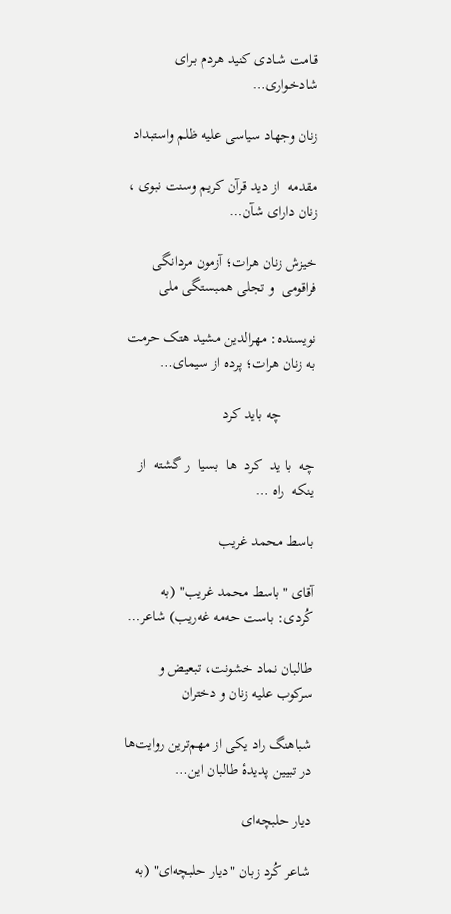قـامت شـادی کنید هردم بـرای شادخـواری…

زنان وجهاد سیاسی علیه ظلم واستبداد

مقدمه  از دید قرآن کریم وسنت نبوی ، زنان دارای شآن…

خیزش زنان هرات؛ آزمون مردانگی فراقومی  و تجلی همبستگی ملی

نویسنده: مهرالدین مشید هتک حرمت به زنان هرات؛ پرده از سیمای…

         چه باید کرد

چه  با ید  کرد  ها  بسیا  ر گشته  از ینکه  راه …

باسط محمد غریب

آقای "باسط محمد غریب" (به کُردی: باست حەمە غەریب) شاعر…

طالبان نماد خشونت، تبعیض و سرکوب علیه زنان و دختران

شباهنگ راد یکی از مهم‌ترین روایت‌ها در تبیین پدیدهٔ طالبان این…

دیار حلبچه‌ای

شاعر کُرد زبان "دیار حلبچه‌ای" (به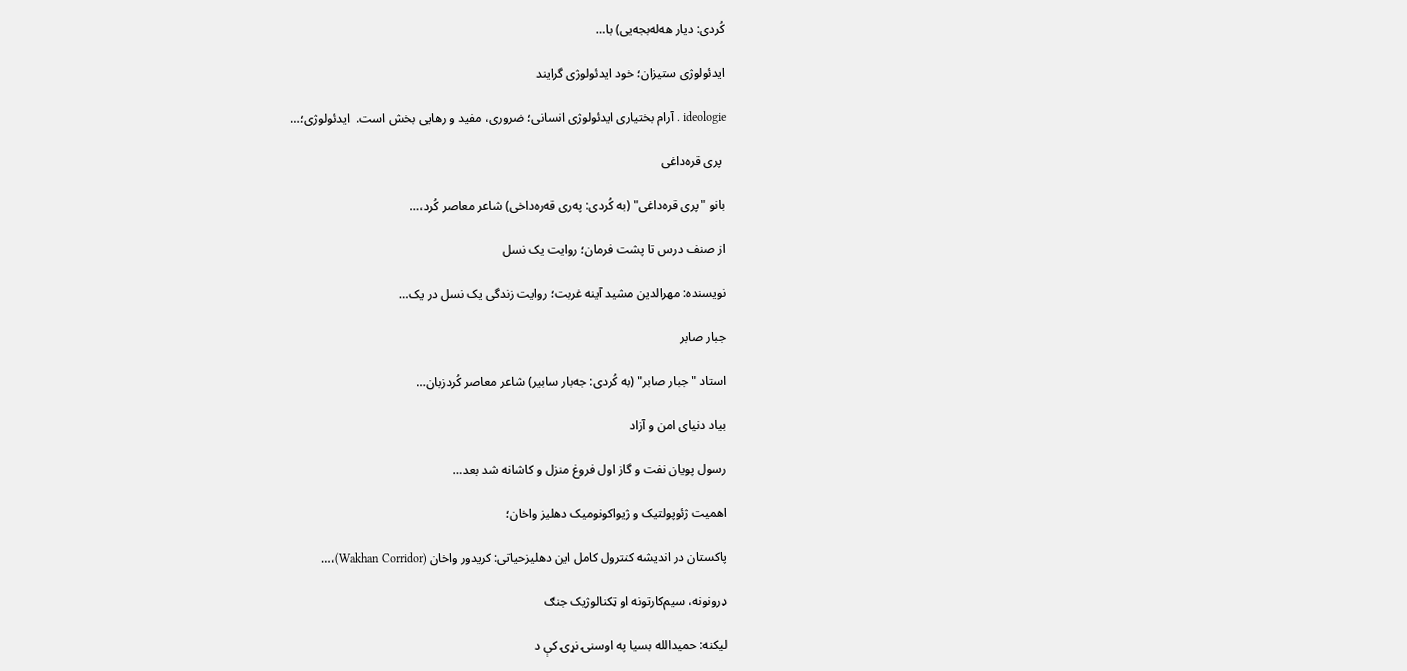کُردی: دیار هه‌له‌بجه‌یی) با…

ایدئولوژی ستیزان؛ خود ایدئولوژی گرایند

ideologie . آرام بختیاری ایدئولوژی انسانی؛ ضروری، مفید و رهایی بخش است.  ایدئولوژی؛…

 پری قره‌داغی

بانو "پری قره‌داغی" (به کُردی: پەری قەرەداخی) شاعر معاصر کُرد،…

از صنف درس تا پشت فرمان؛ روایت یک نسل

نویسنده: مهرالدین مشید آینه غربت؛ روایت زندگی یک نسل در یک…

جبار صابر

استاد "جبار صابر" (به کُردی: جەبار سابیر) شاعر معاصر کُردزبان…

بیاد دنیای امن و آزاد

رسول پویان نفت و گاز اول فروغ منزل و کاشانه شد بعد…

اهمیت ژئوپولتیک و ژیواکونومیک دهلیز واخان؛

پاکستان در اندیشه کنترول کامل این دهلیزحیاتی: کریدور واخان (Wakhan Corridor)،…

ډرونونه، سیم‌کارتونه او ټکنالوژیک جنګ

ليکنه: حميدالله بسيا په اوسنۍ نړۍ کې د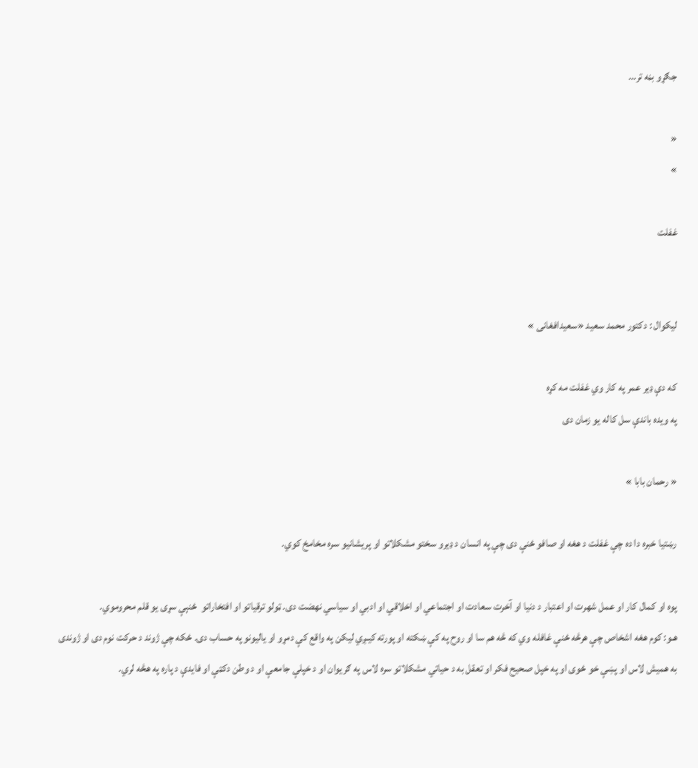جګړو بڼه تر…

«
»

غفلت


لیکوال : دکتور محمد سعید «سعیدافغانی »

که دې ډیر عمر په کار وي غفلت مه کړه
په ویده باندې سل کاله یو زمان دی

« رحمان بابا »

رښتیا خبره دا ده چې غفلت د هغه او صافو ځنې دی چې په انسان د ډیرو سختو مشکلاتو او پریشانیو سره مخامخ کوي.

پوه او کمال کار او عمل شهرت او اعتبار د دنیا او آخرت سعادت او اجتماعي او اخلاقي او ادبي او سیاسي نهضت دی. ټولو ترقیاتو او افتخاراتو  ځنېې سړی یو قلم محروموي.
هـو: کوم هغه اشخاص چې هرڅه ځنې غافله وي که څه هم سا او روح په کې ښکته او پورته کیـږي لیکن په واقع کې دمړو او یالیونو په حساب دی. ځکه چې ژوند د حرکت نوم دی او ژوندی به همیش لاس او پښې خو ځوی او په خپل صحیح فکر او تعقل به د حیاتي مشکلاتو سره لاس په ګریوان او د خپلې جامعې او د وطن دکټې او فایدې د پاره په هڅه لري.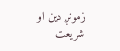زمونږ دین او شریعت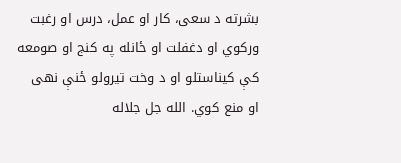بشرته د سعی، کار او عمل، درس او رغبت ورکوي او دغفلت او ځانله په کنج او صومعه کې کیناستلو او د وخت تیرولو ځنې نهی او منع کوي. الله جل جلاله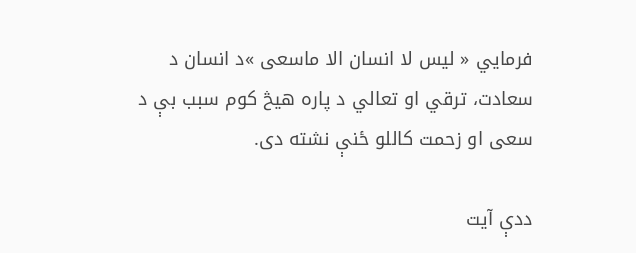فرمایي « لیس لا انسان الا ماسعی »د انسان د سعادت، ترقي او تعالي د پاره هیڅ کوم سبب بې د سعی او زحمت کاللو ځنې نشته دی.

ددې آیت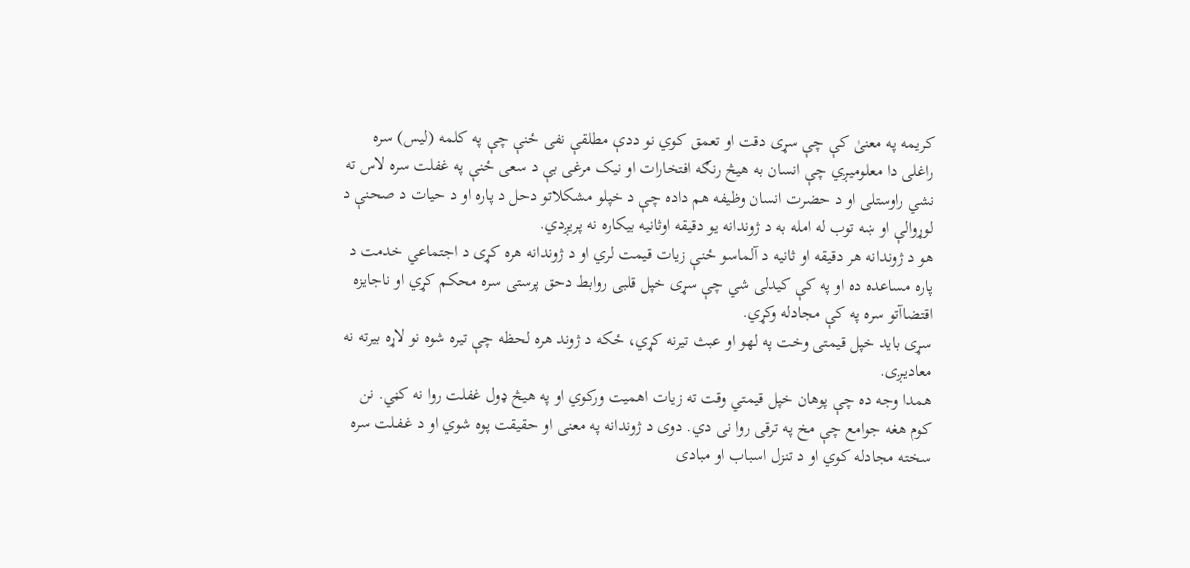کریمه په معنیٰ کې چې سړی دقت او تعمق کوي نو ددې مطلقې نفی ځنې چې په کلمه (لیس) سره راغلی دا معلومیـږي چې انسان به هیڅ رنګه افتخارات او نیک مرغی بې د سعی ځنې په غفلت سره لاس ته نشي راوستلی او د حضرت انسان وظیفه هم داده چې د خپلو مشکلاتو دحل د پاره او د حیات د صحنې د لوړوالې او ښه توب له امله به د ژوندانه یو دقیقه اوثانیه بیکاره نه پریږدي.
هو د ژوندانه هر دقیقه او ثانیه د آلماسو ځنې زیات قیمت لري او د ژوندانه هره کړی د اجتماعي خدمت د پاره مساعده ده او په کې کیدلی شي چې سړی خپل قلبی روابط دحق پرستی سره محکم کړي او ناجایزه اقتضاآتو سره په کې مجادله وکړي.
سړی باید خپل قیمتی وخت په لهو او عبث تیرنه کړي، ځکه د ژوند هره لحظه چې تیره شوه نو لاړه بیرته نه معادیـږی.
همدا وجه ده چې پوهان خپل قیمتي وقت ته زیات اهمیت ورکوي او په هیڅ ډول غفلت روا نه کڼي. نن کوم هغه جوامع چې مخ په ترقی روا نی دي. دوی د ژوندانه په معنی او حقیقت پوه شوي او د غـفـلت سره سخته مجادله کوي او د تنزل اسباب او مبادی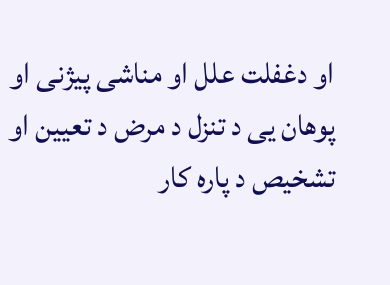او دغفلت علل او مناشی پیژنی او پوهان یی د تنزل د مرض د تعیین او تشخیص د پاره کار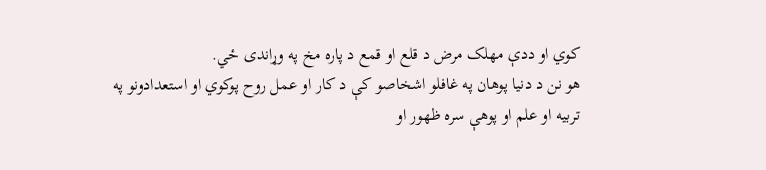کوي او ددې مهلک مرض د قلع او قمع د پاره مخ په وړاندی ځي.
هو نن د دنیا پوهان په غافلو اشخاصو کې د کار او عمل روح پوکوي او استعدادونو په تربیه او علم او پوهې سره ظهور او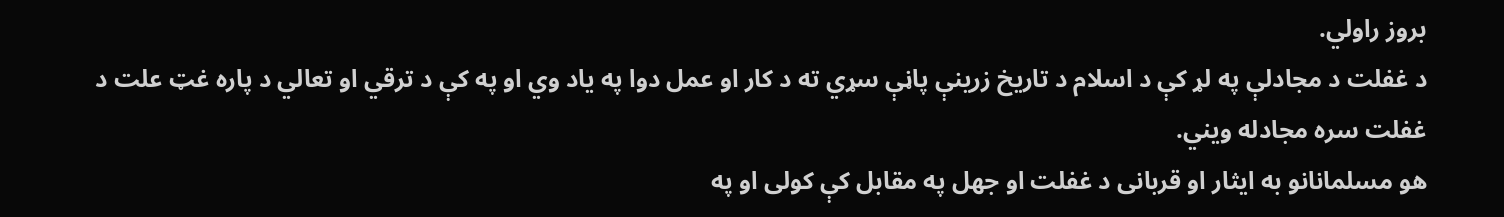بروز راولي.
د غفلت د مجادلې په لړ کې د اسلام د تاریخ زرینې پاڼې سړي ته د کار او عمل دوا په یاد وي او په کې د ترقي او تعالي د پاره غټ علت د غفلت سره مجادله ویني.
هو مسلمانانو به ایثار او قربانی د غفلت او جهل په مقابل کې کولی او په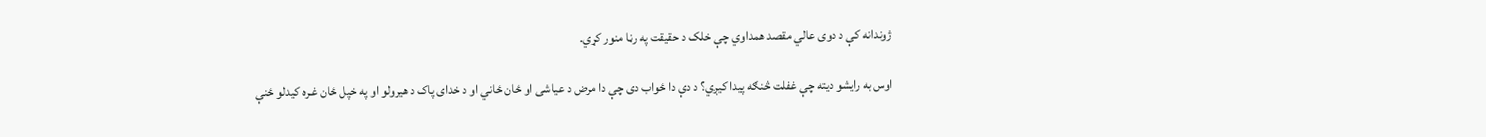ژوندانه کې د دوی عالي مقصد همداوي چې خلک د حقیقت په رڼا منور کړي.

اوس به رایشو دیته چې غفلت څنګه پیدا کیږي؟ د دې دا ځواب دی چې دا مرض د عیاشی او ځان ځاني او د خدای پاک د هیرولو او په خپل ځان غـره کیدلو ځنې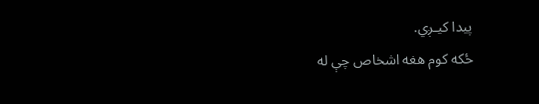پیدا کیـږي.
ځکه کوم هغه اشخاص چې له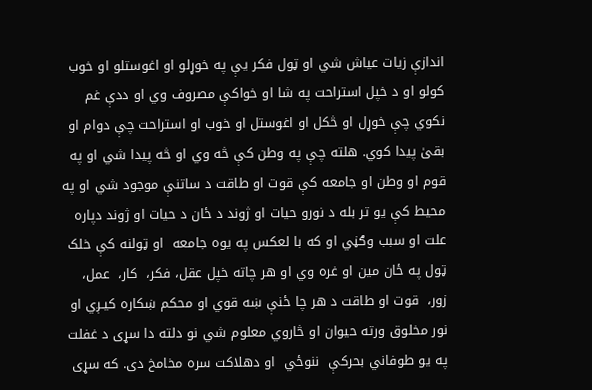اندازې زیات عیاش شي او ټول فکر یې په خوړلو او اغوستلو او خوب کولو او د خپل استراحت په شا او خواکې مصروف وي او ددې غم نکوي چې خوړل او څکل او اغوستل او خوب او استراحت چې دوام او بقیٰ پیدا کوي. هلته چې په وطن کې څه وي او څه پیدا شي او په قوم او وطن او جامعه کې قوت او طاقت د ساتنې موجود شي او په محیط کې یو تر بله د نورو حیات او ژوند د ځان د حیات او ژوند دپاره علت او سبب وګڼي او که با لعکس په یوه جامعه  او ټولنه کې خلک ټول په ځان مین او غره وي او هر چاته خپل عقل، فکر،  کار،  عمل، زور،  قوت او طاقت د هر چا ځنې ښه قوي او محکم ښکاره کیـږي او نور مخلوق ورته حیوان او څاروي معلوم شي نو دلته دا سړی د غفلت په یو طوفاني بحرکې  ننوځي  او دهلاکت سره مخامخ دی. که سړی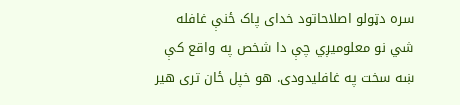سره دټولو اصلاحاتود خدای پاک ځنې غافله شي نو معلومیږي چې دا شخص په واقع کې ښه سخت په غافلیدودی. هو خپل ځان تری هیر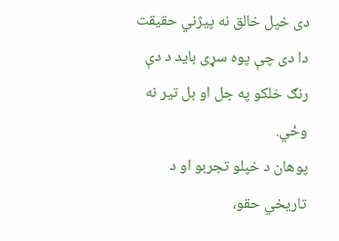دی خپل خالق نه پیژني حقیقت دا دی چې پوه سړی باید د دې رنګ خلکو په جل او بل تیر نه وځي.
پوهان د خپلو تجربو او د تاریخي حقو،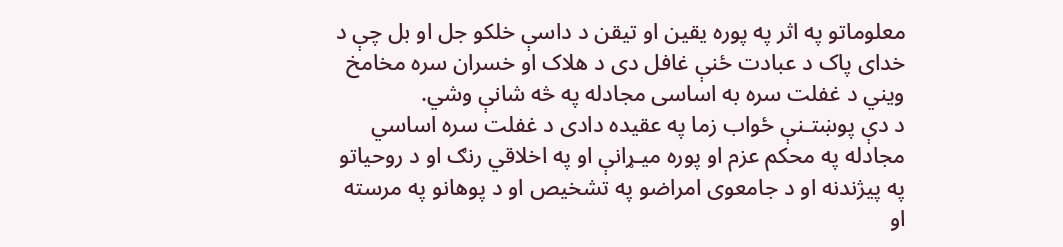معلوماتو په اثر په پوره یقین او تیقن د داسې خلکو جل او بل چې د خدای پاک د عبادت ځنې غافل دی د هلاک او خسران سره مخامخ ویني د غفلت سره به اساسی مجادله په څه شانې وشي.
د دې پوښتـنې ځواب زما په عقیده دادی د غفلت سره اساسي مجادله په محکم عزم او پوره میـړانې او په اخلاقي رنګ او د روحیاتو په پیژندنه او د جامعوی امراضو په تشخیص او د پوهانو په مرسته او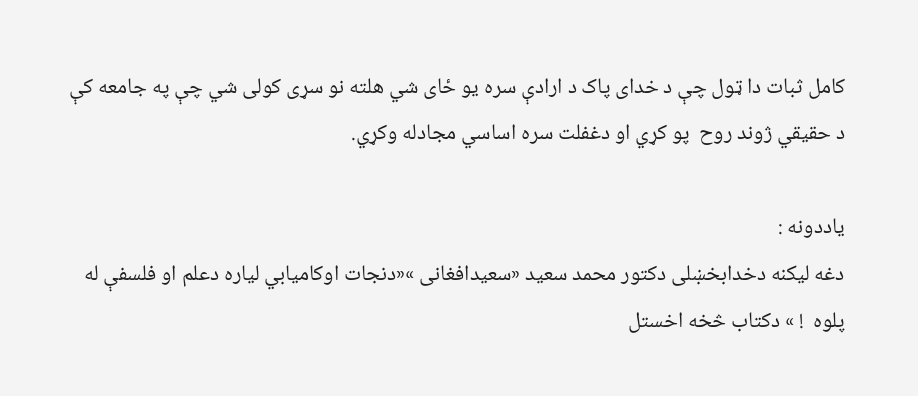کامل ثبات دا ټول چې د خدای پاک د ارادې سره یو ځای شي هلته نو سړی کولی شي چې په جامعه کې د حقیقي ژوند روح  پو کړي او دغفلت سره اساسي مجادله وکړي.

یاددونه :
دغه لیکنه دخدابخښلی دکتور محمد سعید «سعیدافغانی »«دنجات اوکامیابي لیاره دعلم او فلسفې له پلوه  ! » دکتاب څخه اخستل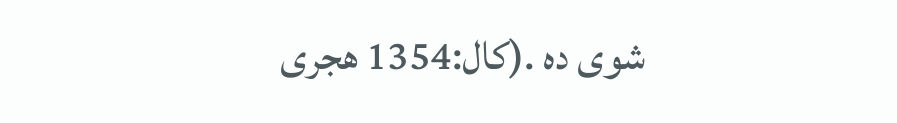شوی ده .(کال:1354 هجری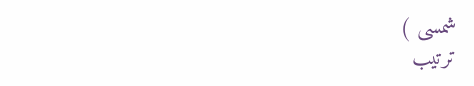شمسی )
ترتیب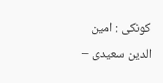کونکی : امین الدین سعیدی –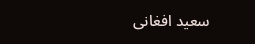سعید افغانی